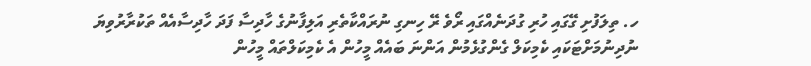ހ. ތިލަފުށި ގޭގައި ހުރި ގުދަނެއްގައި ރޯވެ ރޭ ހިނގި ނުރައްކާތެރި އަލިފާނުގެ ހާދިސާ ފަދަ ހާދިސާއެއް ތަކުރާރުވިޔަ ނުދިނުމަށްޓަކައި ކެމިކަލް ގެންގުޅެމުން އަންނަ ބައެއް މީހުން އެ ކެމިކަލްތައް މީހުން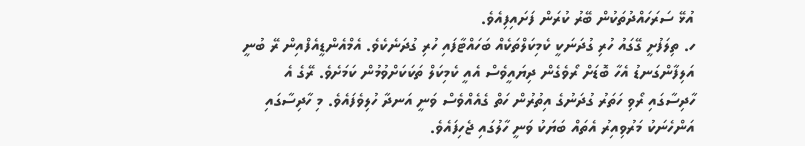އުޅޭ ސަރަހައްދުތަކުން ބޭރު ކުރަން ފަށައިފިއެވެ.
ހ. ތިލަފުށީ ގޭގައު ހުރި ގުދަނަކީ ކެމިކަލްތަކެއް ބަހައްޓާފައި ހުރި ގުދަނެކެވެ. އެމްއެންޑީއެފްއިން ރޭ ބުނީ އަލިފާންގަނޑު އެހާ ބޮޑަށް ރޯވެގެން ދިޔައީވެސް އެއީ ކެމިކަލް ތަކަކަށްވުމުން ކަމަށެވެ. ރޭގެ އެ ހާދިސާގައި ރޯވި ހަތަރު ގުދަނުގެ އިތުރުން ހަތް ގެއެއްވެސް ވަނީ އަނދާ ހުލިވެފައެވެ. މި ހާދިސާގައި އަންހެނަކު މަރުވިއިރު އެތައް ބަޔަކު ވަނީ ހާލުގައި ޖެހިފައެވެ.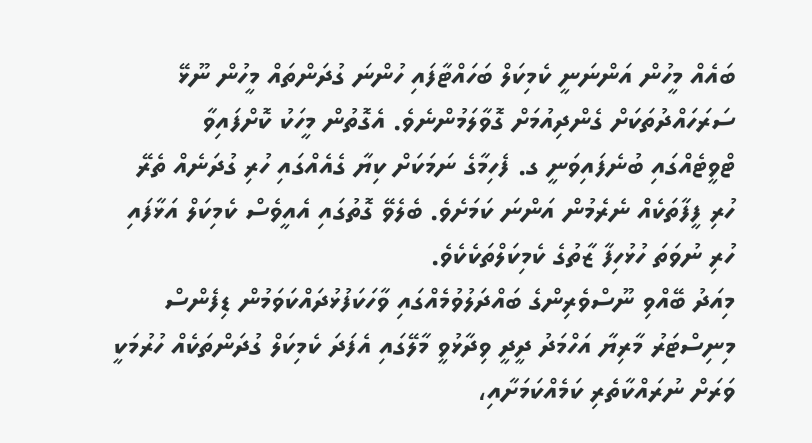ބައެއް މީހުން އަންނަނީ ކެމިކަލް ބަހައްޓާފައި ހުންނަ ގުދަންތައް މީހުން ނޫޅޭ ސަރަހައްދުތަކަށް ގެންދިއުމަށް ގޮވާލަމުންނެވެ. އެގޮތުން މީހަކު ކޮށްފައިވާ ޓްވީޓެއްގައި ބުނެފައިވަނީ ގ. ފެހިމާގެ ނަމަކަށް ކިޔާ ގެއެއްގައި ހުރި ގުދަނެއް ތެރޭ ހުރި ފީފާތަކެއް ނެރެމުން އަންނަ ކަމަށެވެ. ބެލެވޭ ގޮތުގައި އެއީވެސް ކެމިކަލް އަޅާފައި ހުރި ނުވަތަ ހުޅުހިފާ ޒާތުގެ ކެމިކަލްތަކެކެވެ.
މިއަދު ބޭއްވި ނޫސްވެރިންގެ ބައްދަލުވުމެއްގައި ވާހަކަފުޅުދައްކަވަމުން ޑިފެންސް މިނިސްޓަރު މާރިޔާ އަހްމަދު ދީދީ ވިދާޅުވީ މާލޭގައި އެފަދަ ކެމިކަލް ގުދަންތަކެއް ހުރުމަކީ ވަރަށް ނުރައްކާތެރި ކަމެއްކަމަށާއި،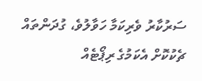ސަރުކާރު ވެރިކަމާ ހަވާލުވެ، ގުދަންތައް ޗެކުކޮށް އެކަމުގެ ރިޕޯޓެއް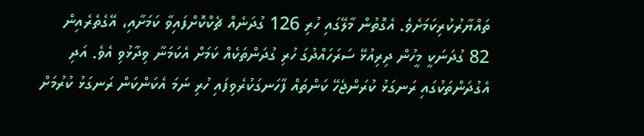ތައްޔާރުކުރިކަމަށެވެ. އެގޮތުން މާލޭގައި ހުރި 126 ގުދަނެއް ޗެކްކޮށްފައިވާ ކަމަށާއި، އޭގެތެރެއިން 82 ގުދަނަކީ މީހުން ދިރިއުޅޭ ސަރަހައްދުގަ ހުރި ގުދަންތަކެއް ކަމަށް އެކަމަނާ ވިދާޅުވި އެވެ. އަދި އެގުދަންތަކުގައި ރަނގަޅު ކުރަންޖެހޭ ކަންތައް ފާހަނގަކުރެވިފައި ހުރި ނަމަ އެކަންކަން ރަނގަޅު ކުރުމަށް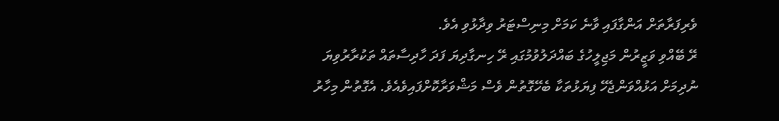ވެރިފަރާތަށް އަންގާފައި ވާނެ ކަމަށް މިނިސްޓަރު ވިދާޅުވި އެވެ.
ރޭ ބޭއްވި ވަޒީރުން މަޖިލީހުގެ ބައްދަލުވުމުގައި ރޭ ހިނގާދިޔަ ފަދަ ހާދިސާތައް ތަކުރާރުވިޔަ ނުދިމަށް އަޅުއްވަންޖެހޭ ފިޔަޅުތަކާ ބެހޭގޮތުން ވެސް މަޝްވަރާކޮށްފައިވެއެވެ. އެގޮތުން މިހާރު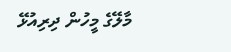މާލޭގެ މީހުން ދިރިއުޅޭ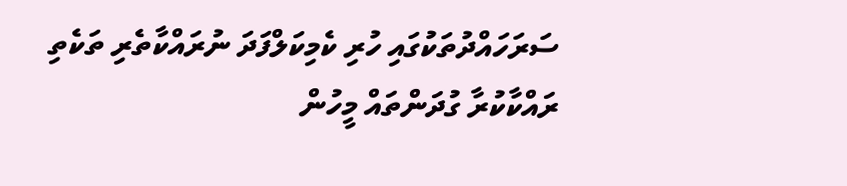ސަރަހައްދުތަކުގައި ހުރި ކެމިކަލްފަދަ ނުރައްކާތެރި ތަކެތި ރައްކާކުރާ ގުދަންތައް މީހުން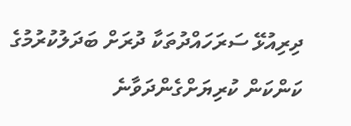ދިރިއުޅޭ ސަރަހައްދުތަކާ ދުރަށް ބަދަލުކުރުމުގެ ކަންކަން ކުރިޔަށްގެންދަވާނެ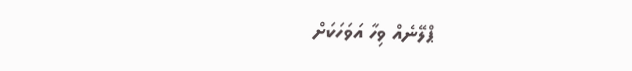ޕްލޭނެއް ވިހާ އަވަހަކަށް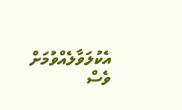އެކުލަވާލެއްވުމަށް ވެސް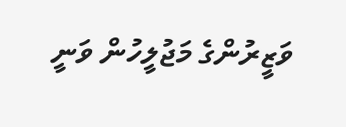ވަޒީރުންގެ މަޖުލީހުން ވަނީ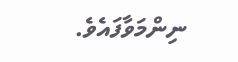ނިންމަވާފައެވެ.